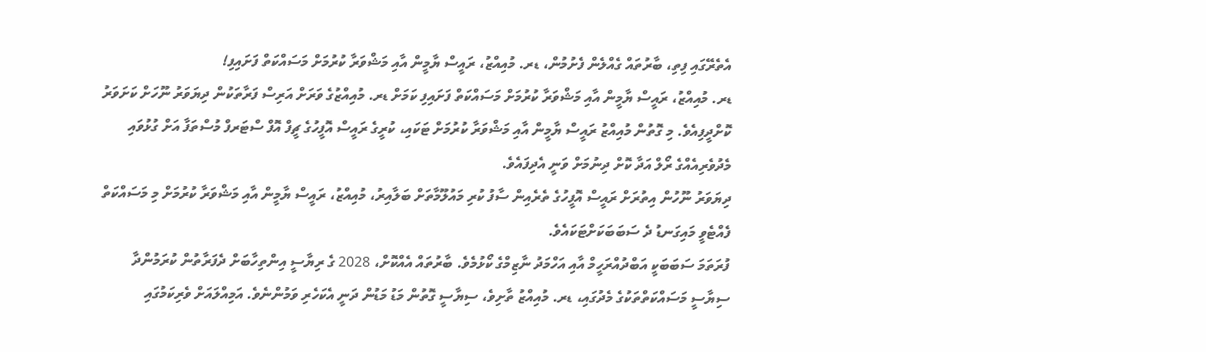އެތެރޭގައި ފިތި، ބާރުތައް ގެއްލެން ފެށުމުން، ޑރ. މުއިއްޒު، ރައީސް ޔާމީން އާއި މަޝްވަރާ ކުރުމަށް މަސައްކަތް ފަށައިފި!
ޑރ. މުއިއްޒު، ރައީސް ޔާމީން އާއި މަޝްވަރާ ކުރުމަށް މަސައްކަތް ފަށައިފި ކަމަށް ޑރ. މުއިއްޒުގެ ވަރަށް އަރިސް ފަރާތަކުން ދިޔަވަރު ނޫހަށް ކަށަވަރު ކޮށްދީފިއެވެ. މި ގޮތުން މުއިއްޒު ރައީސް ޔާމީން އާއި މަޝްވަރާ ކުރުމަށް ޓަކައި، ކުރީގެ ރައީސް އޮފީހުގެ ޗީފް އޮފް ސްޓަރފް މުސްތަފާ އަށް ގުޅުވައި މެދުވެރިއެއްގެ ރޯލް އަދާ ކޮށް ދިނުމަށް ވަނީ އެދިފައެވެ.
ދިޔަވަރު ނޫހުން އިތުރަށް ރައީސް އޮފީހުގެ ތެރެއިން ސާފު ކުރި މައުލޫމާތަށް ބަލާއިރު، މުއިއްޒު، ރައީސް ޔާމީން އާއި މަޝްވަރާ ކުރުމަށް މި މަސައްކަތް ފެއްޓެވީ މައިގަނޑު ދެ ސަބަބަކަށްޓަކައެވެ.
ފުރަތަމަ ސަބަބަކީ އަބްދުއްރަހީމް އާއި އަހްމަދު ނާޒިމްގެ ކޯޅުމެވެ. ބާރުތައް އެއްކޮށް، 2028 ގެ ރިޔާސީ އިންތިހާބަށް ދެފަރާތުން ކުރަމުންދާ ސިޔާސީ މަސައްކަތްތަކުގެ މެދުގައި، ޑރ. މުއިއްޒު ތާށިވެ، ސިޔާސީ ގޮތުން މަޑު މަޑުން ދަނީ އެކަހެރި ވަމުންނެވެ. އަމިއްލައަށް ވެރިކަމުގައި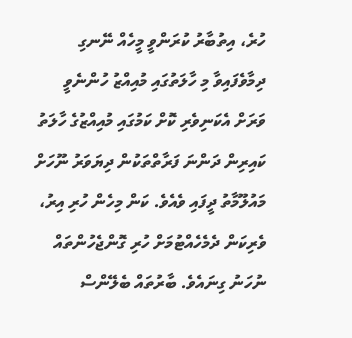ހުރެ، އިތުބާރު ކުރަންވީ މީހެއް ނޭނގި ދިމާވެފައިވާ މި ހާލަތުގައި މުއިއްޒު ހުންނެވީ ވަރަށް އެކަނިވެރި ކޮށް ކަމުގައި މުއިއްޒުގެ ހާލަތު ކައިރިން ދަންނަ ފަރާތްތަކުން ދިޔަވަރު ނޫހަށް މައުލޫމާތު ދީފައި ވެއެވެ. ކަން މިހެން ހުރި އިރު، ވެރިކަން ދެމެހެއްޓުމަށް ހުރި ގޮންޖެހުންތައް ނުހަނު ގިނައެވެ. ބާރުތައް ބެލޭންސް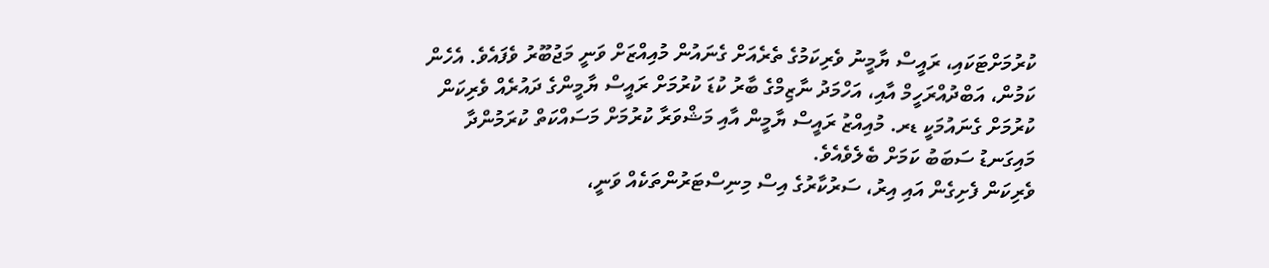ކުރުމަށްޓަކައި، ރައީސް ޔާމީނު ވެރިކަމުގެ ތެރެއަށް ގެނައުން މުއިއްޒަށް ވަނީ މަޖުބޫރު ވެފައެވެ. އެހެން ކަމުން، އަބްދުއްރަހީމް އާއި، އަހްމަދު ނާޒިމްގެ ބާރު ކުޑަ ކުރުމަށް ރައީސް ޔާމީންގެ ދައުރެއް ވެރިކަން ކުރުމަށް ގެނައުމަކީ ޑރ. މުއިއްޒު ރައީސް ޔާމީން އާއި މަޝްވަރާ ކުރުމަށް މަސައްކަތް ކުރަމުންދާ މައިގަނޑު ސަބަބު ކަމަށް ބެލެވެއެވެ.
ވެރިކަން ފެށިގެން އައި އިރު، ސަރުކާރުގެ އިސް މިނިސްޓަރުންތަކެއް ވަނީ،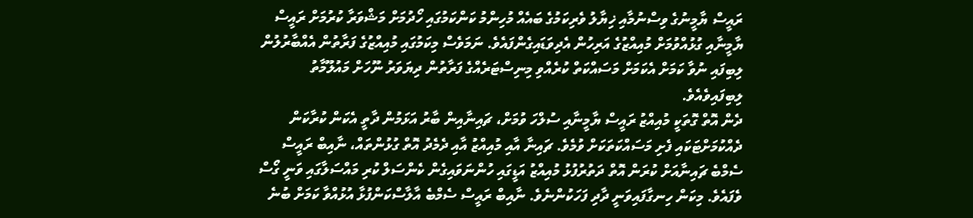ރައީސް ޔާމީނުގެ ވިސްނުމާއި ޚިޔާލު ވެރިކަމުގެ ބައެއް މުހިންމު ކަންކަމުގައި ހޯދުމަށް މަޝްވަރާ ކުރުމަށް ރައީސް ޔާމީނާއި ގުޅުއްވުމަށް މުއިއްޒުގެ އަރިހުން އެދިވަޑައިގެންފައެވެ. ނަމަވެސް މިކަމުގައި މުއިއްޒުގެ ފަރާތުން އެއްބާރުލުން ލިބިފައި ނުވާ ކަމަށް އެކަމަށް މަސައްކަތް ކުރެއްވި މިނިސްޓަރެއްގެ ފަރާތުން ދިޔަވަރު ނޫހަށް މައުލޫމާތު ލިބިފައިވެއެވެ.
ދެން އޮތް ގޮތަކީ މުއިއްޒު ރައީސް ޔާމީނާއި ސުލްހަ ވުމަށް، ޗައިނާއިން ބާރު އަޅަމުން ދާތީ އެކަން ކުރާކަން ދެއްކުމަށްޓަކައި ފެށި މަސައްކަތަކަށް ވުމެވެ. ޗައިނާ އާއި މުއިއްޒު އާއި ދެމެދު އޮތް ގުޅުންތައް، ނާއިބް ރައީސް ސެމްބެ ޗައިނާއަށް ކުރަން އޮތް ދަތުރުފުޅު މުއިއްޒު އަޑީގައި ހުންނަވައިގެން ކެންސަލް ކުރި މައްސަލާގައި ވަނީ ގޯސް ވެފައެވެ. މިކަން ހިނގާފައިވަނީ ދާދި ފަހަކުންނެވެ. ނާއިބް ރައީސް ސެމްބެ އާލާސްކަންފުޅާ އުޅުއްވާ ކަމަށް ބުނެ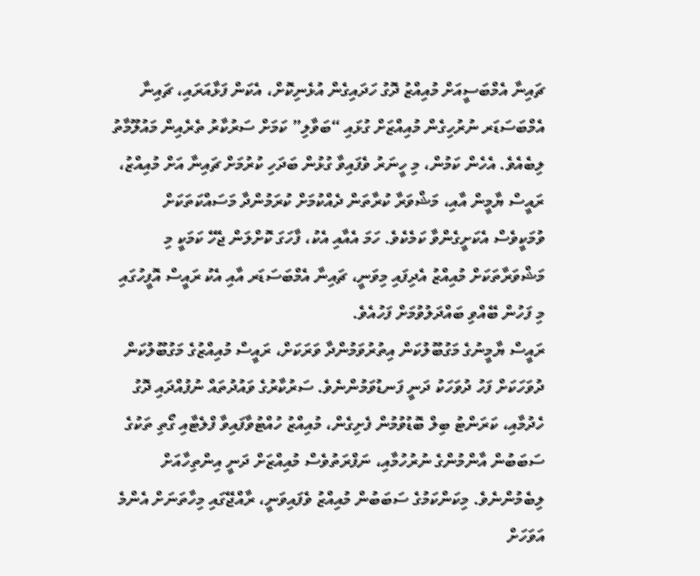ޗައިނާ އެމްބަސީއަށް މުއިއްޒު ދޮގު ހަދައިގެން އުޅެނިކޮށް، އެކަން ފަޅާއަރައި، ޗައިނާ އެމްބަސަޑަރ ނުރުހިގެން މުއިއްޒަށް ގުޅައި “ބަވާލި” ކަމަށް ސަރުކާރު ތެރެއިން މައުލޫމާތު ލިބެއެވެ. އެހެން ކަމުން، މި ހީނަރު ވެފައިވާ ގުޅުން ބަދަހި ކުރުމަށް ޗައިނާ އަށް މުއިއްޒު، ރައީސް ޔާމީން އާއި، މަޝްވަރާ ކުރާތަން ދެއްކުމަށް ކުރަމުންދާ މަސައްކަތަކަށް ވުމަކީވެސް އެކަށީގެންވާ ކަމެކެވެ. ހަމަ އެއާއި އެކު، ފާހަގަ ކޮށްލަން ޖެހޭ ކަމަކީ މި މަޝްވަރާތަކަށް މުއިއްޒު އެދިފައި މިވަނީ، ޗައިނާ އެމްބަސަޑަރ އާއި އެކު ރައީސް އޮފީހުގައި މި ފަހުން ބޭއްވި ބައްދަލުވުމަށް ފަހުއެވެ.
ރައީސް ޔާމީނުގެ މަގުބޫލުކަން އިތުރުވަމުންދާ ވަރަކަށް، ރައީސް މުއިއްޒުގެ މަގުބޫލުކަން ދުވަހަކަށް ފަހު ދުވަހަކު ދަނީ ފަނޑުވަމުންނެވެ. ސަރުކާރުގެ ވައުދުތައް ނުފުއްދައި ދޮގު ހެދުމާއި، ކަރަންޓު ބިލް ބޮޑުވުމުން ފެށިގެން، މުއިއްޒު ހުއްޓުވާފައިވާ ފްލެޓާއި ގޯތި ތަކުގެ ސަބަބުން އާންމުންގެ ނުރުހުމާއި، ނަފްރަތުވެސް މުއިއްޒަށް ދަނީ އިންތިހާއަށް ލިބެމުންނެވެ. މިކަންކަމުގެ ސަބަބުން މުއިއްޒު ވެފައިވަނީ، ރާއްޖޭގައި މިހާތަނަށް އެންމެ އަވަހަށް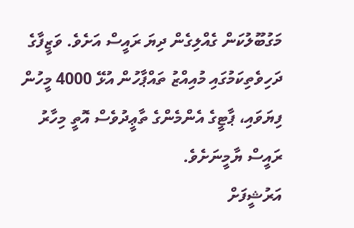މަގުބޫލުކަން ގެއްލިގެން ދިޔަ ރައީސް އަށެވެ. ވަޒީފާގެ ދަހިވެތިކަމުގައި މުއިއްޒު ތައްޕާހުން އުޅޭ 4000 މީހުން ފިޔަވައި، ޕާޓީގެ އެންމެންގެ ތާޢީދުވެސް އޮތީ މިހާރު ރައީސް ޔާމީނަށެވެ.
އަރުޝީފަށް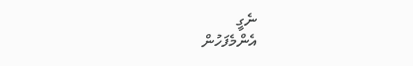ނެގީ
އެންމެފަހުން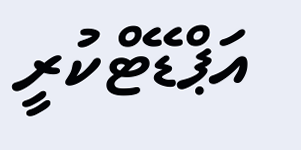އަޕްޑޭޓްކުރީ